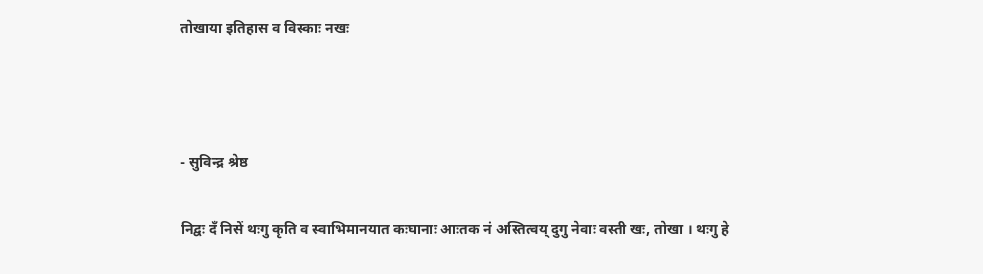तोखाया इतिहास व विस्काः नखः



- सुविन्द्र श्रेष्ठ

निद्वः दँ निसें थःगु कृति व स्वाभिमानयात कःघानाः आःतक नं अस्तित्वय् दुगु नेवाः वस्ती खः, तोखा । थःगु हे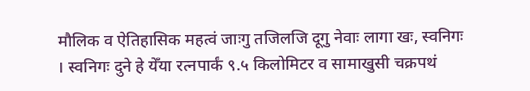मौलिक व ऐतिहासिक महत्वं जाःगु तजिलजि दूगु नेवाः लागा खः, स्वनिगः । स्वनिगः दुने हे येँया रत्नपार्कं ९.५ किलोमिटर व सामाखुसी चक्रपथं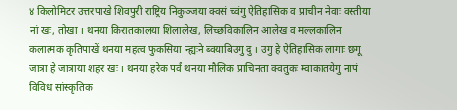४ किलोमिटर उत्तरपाखे शिवपुरी राष्ट्रिय निकुञ्जया क्वसं च्वंगु ऐतिहासिक व प्राचीन नेवाः वस्तीया नां खः, तोखा । थनया किरातकालया शिलालेख, लिच्छविकालिन आलेख व मल्लकालिन कलात्मक कृतिपाखें थनया महत्व फुकसिया न्ह्यःने ब्वयाबिउगु दु । उगु हे ऐतिहासिक लागाः छगू जात्रा हे जात्राया शहर खः । थनया हरेक पर्वं थनया मौलिक प्राचिनता क्वतुकः म्वाकातयेगु नापं विविध सांस्कृतिक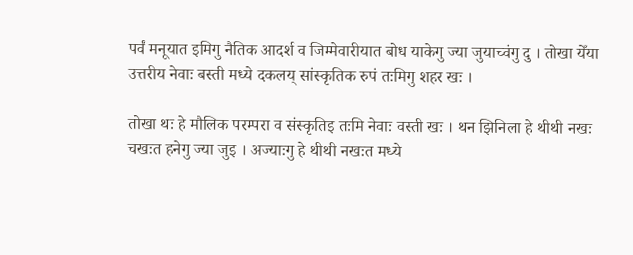पर्वं मनूयात इमिगु नैतिक आदर्श व जिम्मेवारीयात बोध याकेगु ज्या जुयाच्वंगु दु । तोखा येँया उत्तरीय नेवाः बस्ती मध्ये दकलय् सांस्कृतिक रुपं तःमिगु शहर खः ।

तोखा थः हे मौलिक परम्परा व संस्कृतिइ तःमि नेवाः वस्ती खः । थन झिनिला हे थीथी नखः चखःत हनेगु ज्या जुइ । अज्याःगु हे थीथी नखःत मध्ये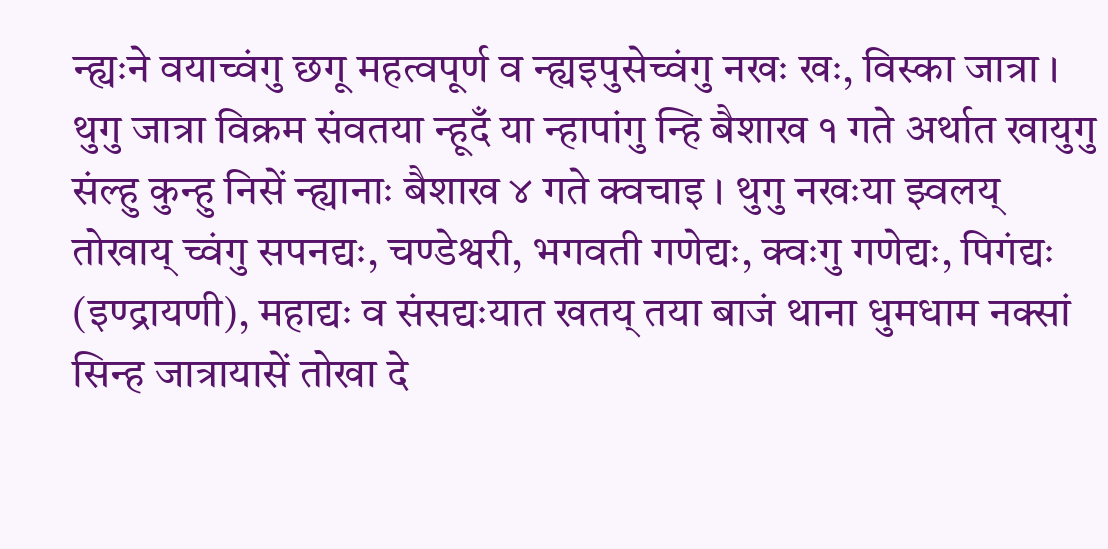न्ह्यःने वयाच्वंगु छगू महत्वपूर्ण व न्ह्यइपुसेच्वंगु नखः खः, विस्का जात्रा । थुगु जात्रा विक्रम संवतया न्हूदँ या न्हापांगु न्हि बैशाख १ गते अर्थात खायुगु संल्हु कुन्हु निसें न्ह्यानाः बैशाख ४ गते क्वचाइ । थुगु नखःया झ्वलय् तोखाय् च्वंगु सपनद्यः, चण्डेश्वरी, भगवती गणेद्यः, क्वःगु गणेद्यः, पिगंद्यः (इण्द्रायणी), महाद्यः व संसद्यःयात खतय् तया बाजं थाना धुमधाम नक्सां सिन्ह जात्रायासें तोखा दे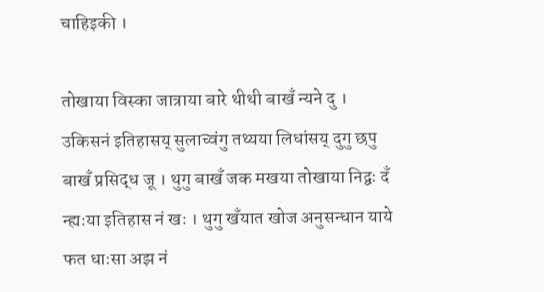चाहिइकी ।

तोखाया विस्का जात्राया बारे थीथी बाखँ न्यने दु । उकिसनं इतिहासय् सुलाच्वंगु तथ्यया लिधांसय् दुगु छपु बाखँ प्रसिद्ध जू । थुगु बाखँ जक मखया तोखाया निद्वः दँ न्ह्यःया इतिहास नं खः । थुगु खँयात खोज अनुसन्धान याये फत धाःसा अझ नं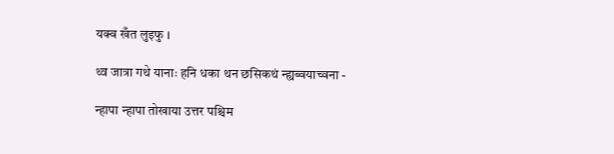यक्व खँत लुइफु ।

थ्व जात्रा गथे यानाः हनि धका थन छसिकथं न्ह्यब्वयाच्वना -

न्हापा न्हापा तोखाया उत्तर पश्चिम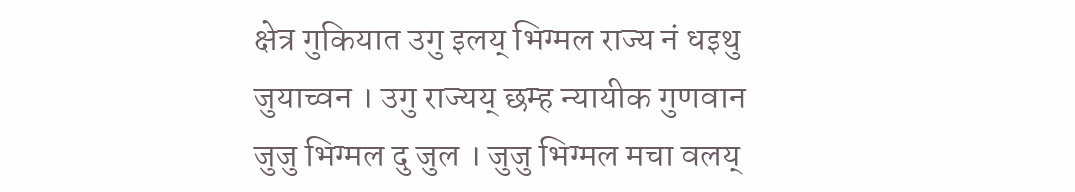क्षेत्र गुकियात उगु इलय् भिग्मल राज्य नं धइथु जुयाच्वन । उगु राज्यय् छम्ह न्यायीक गुणवान जुजु भिग्मल दु जुल । जुजु भिग्मल मचा वलय्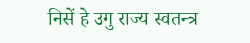निसें हे उगु राज्य स्वतन्त्र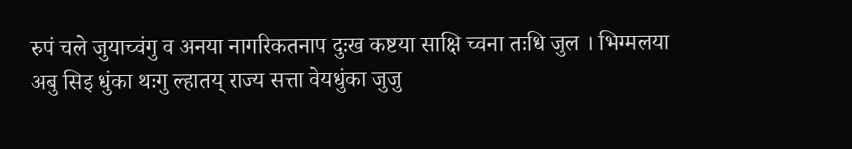रुपं चले जुयाच्वंगु व अनया नागरिकतनाप दुःख कष्टया साक्षि च्वना तःधि जुल । भिग्मलया अबु सिइ धुंका थःगु ल्हातय् राज्य सत्ता वेयधुंका जुजु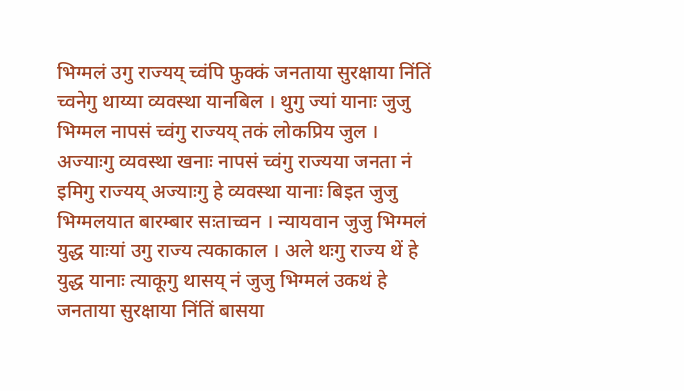भिग्मलं उगु राज्यय् च्वंपि फुक्कं जनताया सुरक्षाया निंतिं च्वनेगु थाय्या व्यवस्था यानबिल । थुगु ज्यां यानाः जुजु भिग्मल नापसं च्वंगु राज्यय् तकं लोकप्रिय जुल । अज्याःगु व्यवस्था खनाः नापसं च्वंगु राज्यया जनता नं इमिगु राज्यय् अज्याःगु हे व्यवस्था यानाः बिइत जुजु भिग्मलयात बारम्बार सःताच्वन । न्यायवान जुजु भिग्मलं युद्ध याःयां उगु राज्य त्यकाकाल । अले थःगु राज्य थें हे युद्ध यानाः त्याकूगु थासय् नं जुजु भिग्मलं उकथं हे जनताया सुरक्षाया निंतिं बासया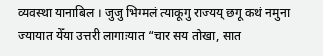व्यवस्था यानाबिल । जुजु भिग्मलं त्याकूगु राज्यय् छगू कथं नमुना ज्यायात येँया उत्तरी लागाःयात “चार सय तोखा, सात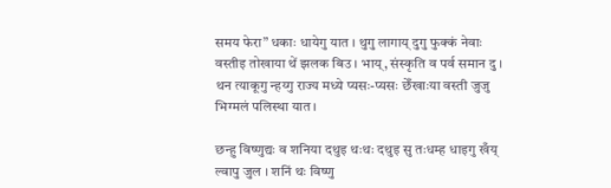समय फेरा” धकाः धायेगु यात । थुगु लागाय् दुगु फुक्कं नेवाः वस्तीइ तोखाया थें झलक बिउ । भाय्, संस्कृति व पर्व समान दु । थन त्याकूगु न्हय्गु राज्य मध्ये प्यसः-प्यसः छेँखाःया वस्ती जुजु भिग्मलं पलिस्था यात ।

छन्हु विष्णुद्यः व शनिया दथुइ थःथः दथुइ सु तःधम्ह धाइगु खँय् ल्वापु जुल । शनिं थः विष्णु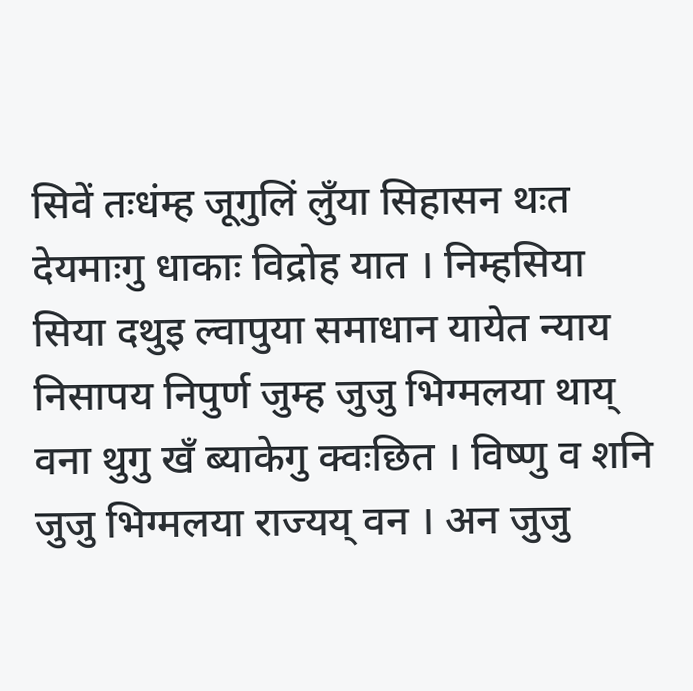सिवें तःधंम्ह जूगुलिं लुँया सिहासन थःत देयमाःगु धाकाः विद्रोह यात । निम्हसिया सिया दथुइ ल्वापुया समाधान यायेत न्याय निसापय निपुर्ण जुम्ह जुजु भिग्मलया थाय् वना थुगु खँ ब्याकेगु क्वःछित । विष्णु व शनि जुजु भिग्मलया राज्यय् वन । अन जुजु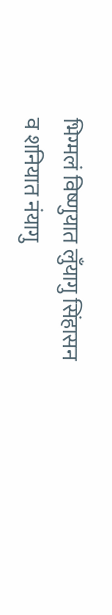भिग्मलं विष्णुयात लुँयागु सिंहासन व शनियात नंयागु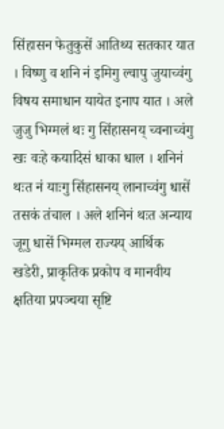सिंहासन फेतुकुसें आतिथ्य सतकार यात । विष्णु व शनि नं इमिगु ल्वापु जुयाच्वंगु विषय समाधान यायेत इनाप यात । अले जुजु भिग्मलं थः गु सिंहासनय् च्वनाच्वंगु खः वःहे कयादिसं धाका धाल । शनिनं थःत नं याःगु सिंहासनय् लानाच्वंगु धासें तसकं तंचाल । अले शनिनं थःत अन्याय जूगु धासें भिग्मल राज्यय् आर्थिक खडेरी, प्राकृतिक प्रकोप व मानवीय क्षतिया प्रपञ्चया सृष्टि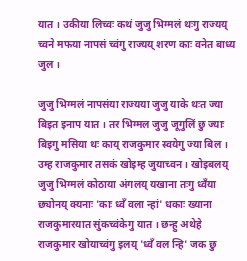यात । उकीया लिच्वः कथं जुजु भिग्मलं थःगु राज्यय् च्वने मफया नापसं च्वंगु राज्यय् शरण काः वनेत बाध्य जुल ।

जुजु भिग्मलं नापसंया राज्यया जुजु याके थःत ज्या बिइत इनाप यात । तर भिग्मल जुजु जूगुलिं छु ज्याः बिइगु मसिया थः काय् राजकुमार स्वयेगु ज्या बिल । उम्ह राजकुमार तसकं खोइम्ह जुयाच्वन । खोइबलय् जुजु भिग्मलं कोठाया अंगलय् यखाना तःगु ध्वँया छ्योनय् क्यनाः 'काः ध्वँ वला न्हां' धकाः ख्याना राजकुमारयात सुंकच्वंकेगु यात । छन्हु अथेहे राजकुमार खोयाच्वंगु इलय् 'ध्वँ वल न्हि' जक छु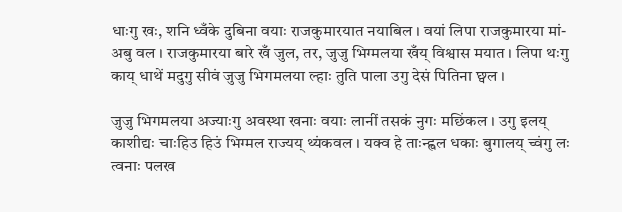धाःगु खः, शनि ध्वँके दुबिना वयाः राजकुमारयात नयाबिल । वयां लिपा राजकुमारया मां-अबु वल । राजकुमारया बारे खँ जुल, तर, जुजु भिग्मलया खँय् विश्वास मयात । लिपा थःगु काय् धाथें मदुगु सीवं जुजु भिगमलया ल्हाः तुति पाला उगु देसं पितिना छ्वल ।

जुजु भिगमलया अज्याःगु अवस्था खनाः वयाः लानीं तसकं नुगः मछिंकल । उगु इलय् काशीद्यः चाःहिउ हिउं भिग्मल राज्यय् थ्यंकवल । यक्व हे ताःन्ह्वल धकाः बुगालय् च्वंगु लः त्वनाः पलख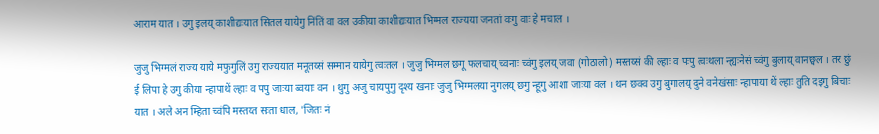आराम यात । उगु इलय् काशीद्यःयात सितल यायेगु निंतिं वा वल उकीया काशीद्यःयात भिग्मल राज्यया जनतां वःगु वाः हे मचाल ।

जुजु भिग्मलं राज्य याये मफुगुलिं उगु राज्ययात मनूतय्सं सम्मान यायेगु त्वःतल । जुजु भिग्मल छगू फलचाय् च्वनाः च्वंगु इलय् जवा (गोठालो) मस्तय्सं की ल्हाः व पःपु त्वःथला न्ह्यःनेसं च्वंगु बुलाय् वानछ्वल । तर छुं ई लिपा हे उगु कीया न्हापाथें ल्हाः व पपु जाःया ब्वयाः वन । थुगु अजु चायपुगु दृश्य खनाः जुजु भिग्मलया नुगलय् छगु न्हूगु आशा जाःया वल । थन छक्व उगु बुगालय् दुने वनेखंसाः न्हापाया थें ल्हाः तुति दइगु बिचाः यात । अले अन म्हिता च्वंपि मस्तय्त सःता धाल, 'जितः नं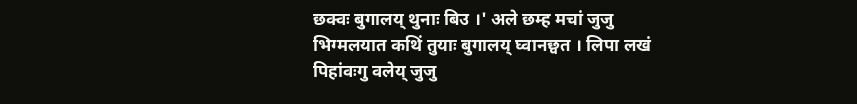छक्वः बुगालय् थुनाः बिउ ।' अले छम्ह मचां जुजु भिग्मलयात कथिं तुयाः बुगालय् घ्वानछ्वत । लिपा लखं पिहांवःगु वलेय् जुजु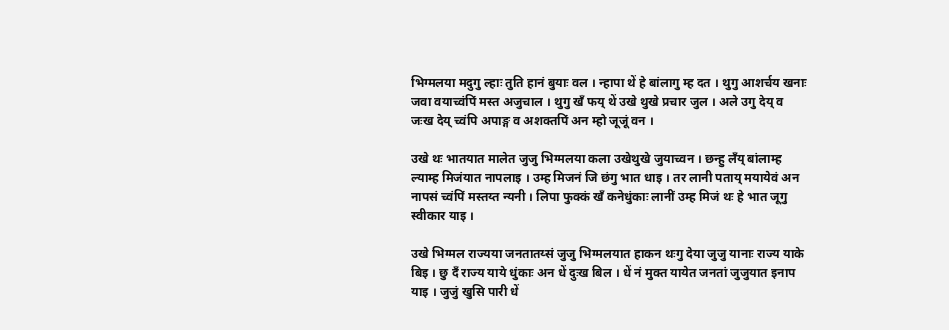भिग्मलया मदुगु ल्हाः तुति हानं बुयाः वल । न्हापा थें हे बांलागु म्ह दत । थुगु आशर्चय खनाः जवा वयाच्वंपिं मस्त अजुचाल । थुगु खँ फय् थें उखे थुखे प्रचार जुल । अले उगु देय् व जःख देय् च्वंपि अपाङ्ग व अशक्तपिं अन म्हो जूजूं वन ।

उखे थः भातयात मालेत जुजु भिग्मलया कला उखेथुखे जुयाच्वन । छन्हु लँय् बांलाम्ह ल्याम्ह मिजंयात नापलाइ । उम्ह मिजनं जि छंगु भात धाइ । तर लानी पताय् मयायेवं अन नापसं च्वंपिं मस्तय्त न्यनी । लिपा फुक्कं खँ कनेधुंकाः लानीं उम्ह मिजं थः हे भात जूगु स्वीकार याइ ।

उखे भिग्मल राज्यया जनतातय्सं जुजु भिग्मलयात हाकन थःगु देया जुजु यानाः राज्य याके बिइ । छु दँ राज्य याये धुंकाः अन धें दुःख बिल । धें नं मुक्त यायेत जनतां जुजुयात इनाप याइ । जुजुं खुसि पारी धें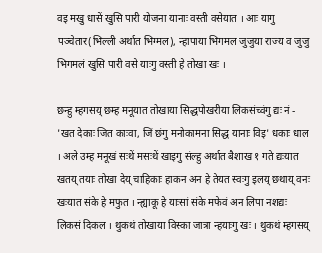वइ मखु धासें खुसि पारी योजना यानाः वस्ती वसेयात । आः यागु पञ्चेतार(भिल्ली अर्थात भिग्मल), न्हापाया भिगमल जुजुया राज्य व जुजु भिगमलं खुसि पारी वसे याःगु वस्ती हे तोखा खः ।

छन्हु म्हगसय् छम्ह मनूयात तोखाया सिद्धपोखरीया लिकसंच्वंगु द्यः नं - 'खत देकाः जित काःवा, जिं छंगु मनोकामना सिद्ध यानाः विइ' धकाः धाल । अले उम्ह मनूखं सःथें मसःथें खाइगु संल्हु अर्थात बैशाख १ गते द्यःयात खतय् तयाः तोखा देय् चाहिकाः हाकन अन हे तेयत स्वःगु इलय् छथाय् वनः खःयात संके हे मफुत । न्ह्याकू हे याःसां संके मफेवं अन लिपा नशद्यः लिकसं दिकल । थुकथं तोखाया विस्का जात्रा न्हयाःगु खः । थुकथं म्हगसय्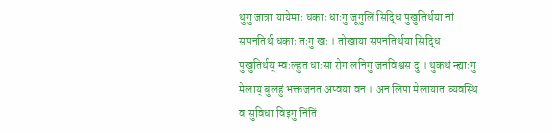थुगु जात्रा यायेमाः धकाः धाःगु जूगुलिं सिद्धि पुखुतिर्थया नां सपनतिर्थ धकाः तःगु खः । तोखाया सपनतिर्थया सिद्धि पुखुतिर्थय् म्वःल्हुत धाःसा रोग लनिगु जनविश्वस दु । थुकथं न्ह्याःगु मेलाय् बुलहुं भक्तजनत अप्वया वन । अन लिपा मेलायात व्यवस्थि व सुविधा विइगु निंतिं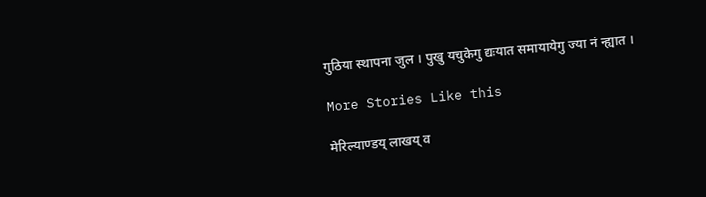गुठिया स्थापना जुल । पुखु यचुकेगु द्यःयात समायायेगु ज्या नं न्ह्यात ।

More Stories Like this

मेरिल्याण्डय् लाखय् व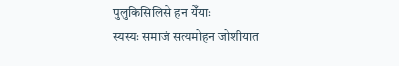पुलुकिसिलिसे हन येँयाः
स्यस्यः समाजं सत्यमोहन जोशीयात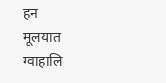हन
मूलयात ग्वाहालि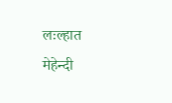लःल्हात
मेहेन्दी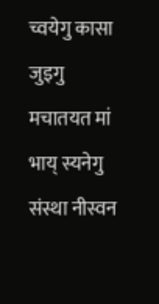च्वयेगु कासा जुइगु
मचातयत मां भाय् स्यनेगु संस्था नीस्वन